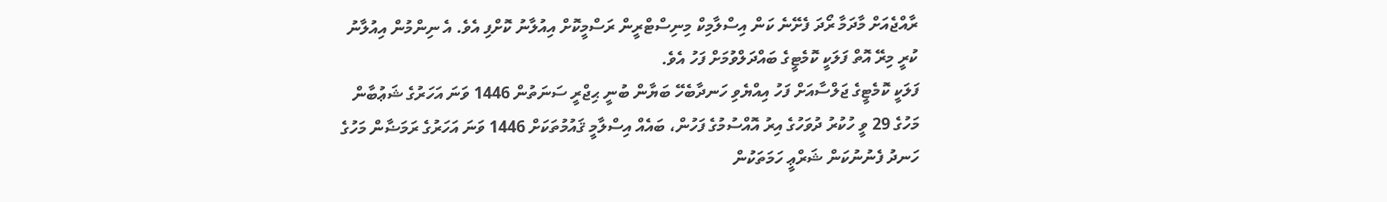ރާއްޖެއަށް މާދަމާ ރޯދަ ފެށޭނެ ކަން އިސްލާމިކް މިނިސްޓްރީން ރަސްމީކޮށް އިއުލާނު ކޮށްފި އެވެ. އެ ނިންމުން އިއުލާނު ކުރީ މިރޭ އޮތް ފަލަކީ ކޮމެޓީގެ ބައްދަލްވުމަށް ފަހު އެވެ.
ފަލަކީ ކޮމެޓީގެ ޖަލްސާއަށް ފަހު އިއްޔެވި ހަނދާބެހޭ ބަޔާން ބުނީ ޙިޖްރީ ސަނަތުން 1446 ވަނަ އަހަރުގެ ޝަޢުބާން މަހުގެ 29 ވީ ހުކުރު ދުވަހުގެ އިރު އޮއްސުމުގެ ފަހުން، ބައެއް އިސްލާމީ ޤައުމުތަކަށް 1446 ވަނަ އަހަރުގެ ރަމަޟާން މަހުގެ ހަނދު ފެނުނުކަން ޝަރްޢީ ހަމަތަކުން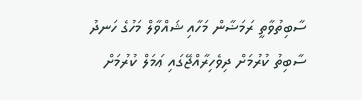ސާބިތުވާތީ ރަމަޟާން މަހާއި ޝައްވާލް މަހުގެ ހަނދު ސާބިތު ކުރުމަށް ދިވެހިރާއްޖޭގައި ޢަމަލް ކުރުމަށް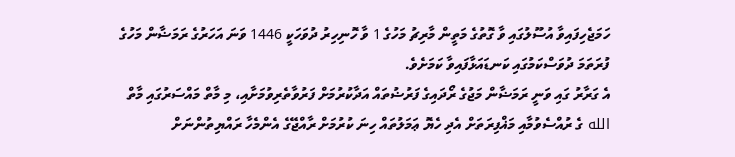ހަމަޖެހިފައިވާ އުސޫލުގައި ވާ ގޮތުގެ މަތީން މާރިޗު މަހުގެ 1 ވާ ހޮނިހިރު ދުވަހަކީ 1446 ވަނަ އަހަރުގެ ރަމަޟާން މަހުގެ ފުރަތަމަ ދުވަސްކަމުގައި ކަނޑައަޅާފައިވާ ކަމަށެވެ.
އެ ގަރާރު ގައި ވަނީ ރަމަޟާން މަޖުގެ ރޯދައިގެ ފަރުޟުތައް އަދާކުރުމަށް ފަރުވާތެރިވުމަށާއި، މި މާތް މައްސަރުގައި މާތް الله ގެ ރުއްސެވުމާއި މަޣްފިރަތަށް އެދި ހެޔޮ ޢަމަލުތައް ހިނަ ކުރުމަށް ރާއްޖޭގެ އެންމެހާ ރައްޔިތުންނަށް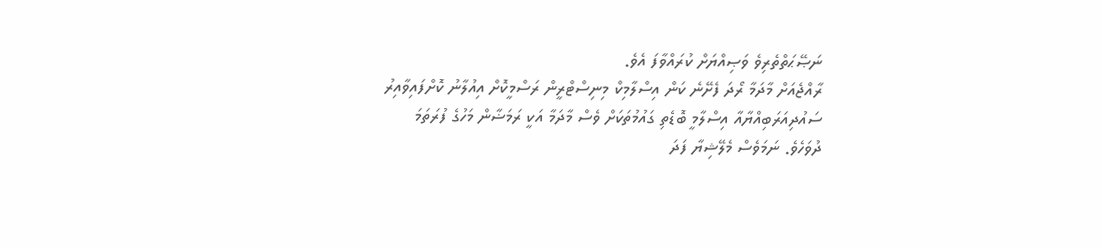ނަޞޭޙަތްތެރިވެ ވަޞިއްޔަށް ކުރައްވާފަ އެވެ.
ރާއްޖެއަށް މާދަމާ ރޯދަ ފެށޭނެ ކަން އިސްލާމިކް މިނިސްޓްރީން ރަސްމީކޮށް އިއުލާނު ކޮށްފައިވާއިރު ސައުދިއަރަބިއްޔާއާ އިސްލާމީ ބޮޑެތި ގައުމުތަކަށް ވެސް މާދަމާ އަކީ ރަމަޟާން މަހުގެ ފުރަތަމަ ދުވަހެވެ. ނަމަވެސް މެލޭޝިޔާ ފަދަ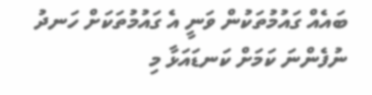ބައެއް ގައުމުތަކުން ވަނީ އެ ގައުމުތަކަށް ހަނދު ނުފެންނަ ކަމަށް ކަނޑައަޅާ މި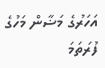އަހަރުގެ މަޟާން މަހުގެ ފުރަތަމަ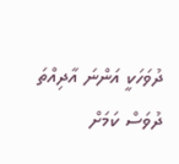ދުވަހަކީ އަންނަ އާދިއްތަ ދުވަސް ކަމަށް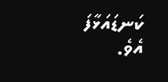ކަނޑައަޅާފަ އެވެ.